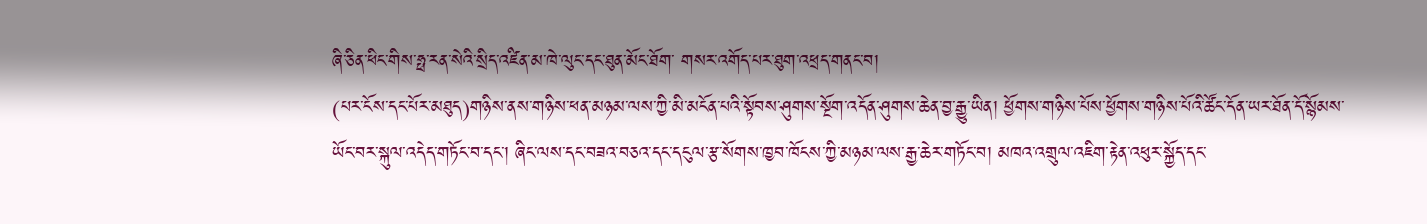ཞི་ཅིན་ཕིང་གིས་ཧྥ་རན་སེའི་སྲིད་འཛིན་མ་ཁེ་ལུང་དང་ཐུན་མོང་ཐོག་ གསར་འགོད་པར་ཐུག་འཕྲད་གནང་བ།
(པར་ངོས་དང་པོར་མཐུད)གཉིས་ནས་གཉིས་ཕན་མཉམ་ལས་ཀྱི་མི་མངོན་པའི་སྟོབས་ཤུགས་སྔོག་འདོན་ཤུགས་ཆེན་བྱ་རྒྱུ་ཡིན། ཕྱོགས་གཉིས་པོས་ཕྱོགས་གཉིས་པོའི་ཚོང་དོན་ཡར་ཐོན་དོ་སྙོམས་ཡོང་བར་སྐུལ་འདེད་གཏོང་བ་དང་། ཞིང་ལས་དང་བཟའ་བཅའ་དང་དངུལ་རྩ་སོགས་ཁྱབ་ཁོངས་ཀྱི་མཉམ་ལས་རྒྱ་ཆེར་གཏོང་བ། མཁའ་འགྲུལ་འཇིག་རྟེན་འཕུར་སྐྱོད་དང་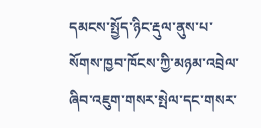དམངས་སྤྱོད་ཉིང་རྡུལ་ནུས་པ་སོགས་ཁྱབ་ཁོངས་ཀྱི་མཉམ་འབྲེལ་ཞིབ་འཇུག་གསར་སྤེལ་དང་གསར་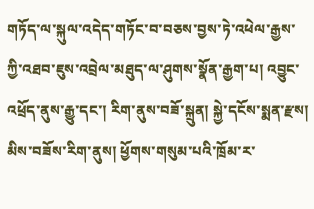གཏོད་ལ་སྐུལ་འདེད་གཏོང་བ་བཅས་བྱས་ཏེ་འཕེལ་རྒྱས་ཀྱི་འཐབ་ཇུས་འབྲེལ་མཐུད་ལ་ཤུགས་སྣོན་རྒྱག་པ། འབྱུང་འཕྲོད་ནུས་རྒྱུ་དང་། རིག་ནུས་བཟོ་སྐྲུན། སྐྱེ་དངོས་སྨན་རྫས། མིས་བཟོས་རིག་ནུས། ཕྱོགས་གསུམ་པའི་ཁྲོམ་ར་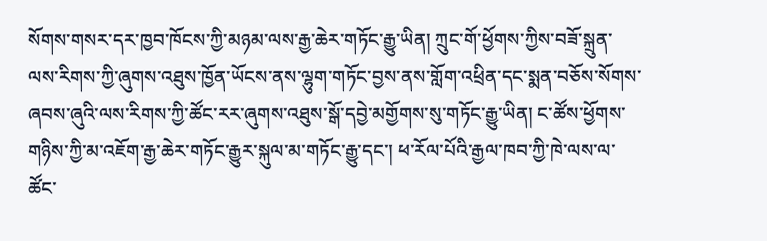སོགས་གསར་དར་ཁྱབ་ཁོངས་ཀྱི་མཉམ་ལས་རྒྱ་ཆེར་གཏོང་རྒྱུ་ཡིན། ཀྲུང་གོ་ཕྱོགས་ཀྱིས་བཟོ་སྐྲུན་ལས་རིགས་ཀྱི་ཞུགས་འཐུས་ཁྱོན་ཡོངས་ནས་ལྷུག་གཏོང་བྱས་ནས་གློག་འཕྲིན་དང་སྨན་བཅོས་སོགས་ཞབས་ཞུའི་ལས་རིགས་ཀྱི་ཚོང་རར་ཞུགས་འཐུས་སྒོ་དབྱེ་མགྱོགས་སུ་གཏོང་རྒྱུ་ཡིན། ང་ཚོས་ཕྱོགས་གཉིས་ཀྱི་མ་འཇོག་རྒྱ་ཆེར་གཏོང་རྒྱུར་སྐུལ་མ་གཏོང་རྒྱུ་དང་། ཕ་རོལ་པོའི་རྒྱལ་ཁབ་ཀྱི་ཁེ་ལས་ལ་ཚོང་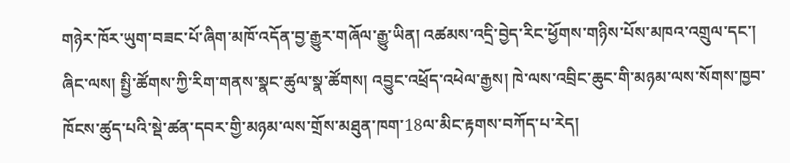གཉེར་ཁོར་ཡུག་བཟང་པོ་ཞིག་མཁོ་འདོན་བྱ་རྒྱུར་གཞོལ་རྒྱུ་ཡིན། འཚམས་འདྲི་བྱེད་རིང་ཕྱོགས་གཉིས་པོས་མཁའ་འགྲུལ་དང་། ཞིང་ལས། སྤྱི་ཚོགས་ཀྱི་རིག་གནས་སྣང་ཚུལ་སྣ་ཚོགས། འབྱུང་འཕྲོད་འཕེལ་རྒྱས། ཁེ་ལས་འབྲིང་ཆུང་གི་མཉམ་ལས་སོགས་ཁྱབ་ཁོངས་ཚུད་པའི་སྡེ་ཚན་དབར་གྱི་མཉམ་ལས་གྲོས་མཐུན་ཁག་18ལ་མིང་རྟགས་བཀོད་པ་རེད།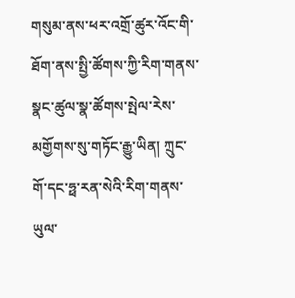གསུམ་ནས་ཕར་འགྲོ་ཚུར་འོང་གི་ཐོག་ནས་སྤྱི་ཚོགས་ཀྱི་རིག་གནས་སྣང་ཚུལ་སྣ་ཚོགས་སྤེལ་རེས་མགྱོགས་སུ་གཏོང་རྒྱུ་ཡིན། ཀྲུང་གོ་དང་ཧྥ་རན་སེའི་རིག་གནས་ཡུལ་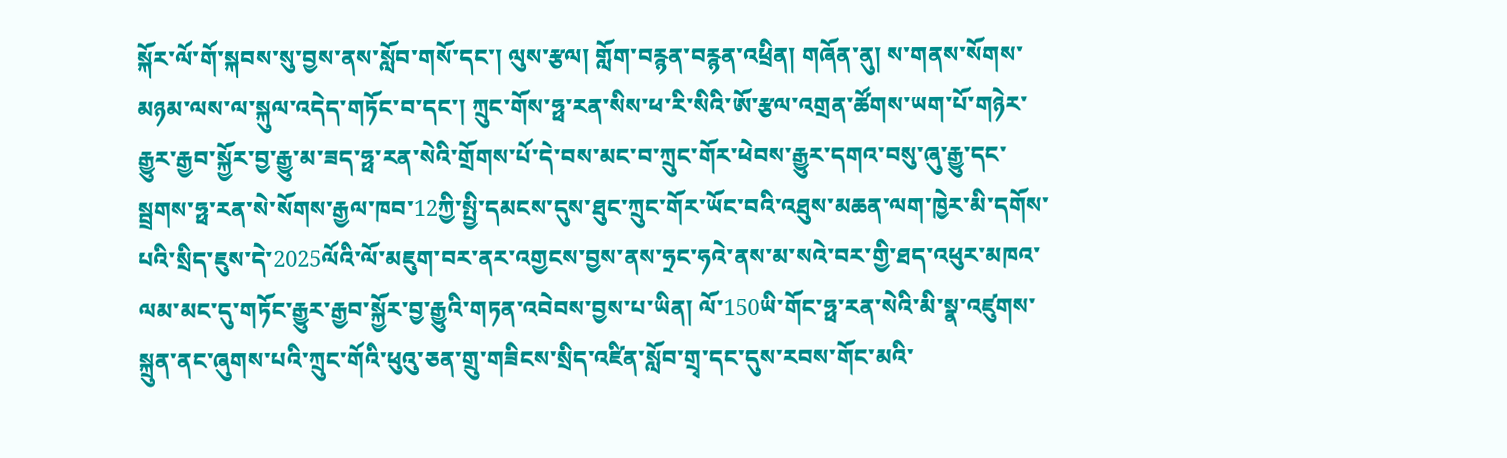སྐོར་ལོ་གོ་སྐབས་སུ་བྱས་ནས་སློབ་གསོ་དང་། ལུས་རྩལ། གློག་བརྙན་བརྙན་འཕྲིན། གཞོན་ནུ། ས་གནས་སོགས་མཉམ་ལས་ལ་སྐུལ་འདེད་གཏོང་བ་དང་། ཀྲུང་གོས་ཧྥ་རན་སིས་ཕ་རི་སིའི་ཨོ་རྩལ་འགྲན་ཚོགས་ཡག་པོ་གཉེར་རྒྱུར་རྒྱབ་སྐྱོར་བྱ་རྒྱུ་མ་ཟད་ཧྥ་རན་སེའི་གྲོགས་པོ་དེ་བས་མང་བ་ཀྲུང་གོར་ཕེབས་རྒྱུར་དགའ་བསུ་ཞུ་རྒྱུ་དང་སྦྲགས་ཧྥ་རན་སེ་སོགས་རྒྱལ་ཁབ་12ཀྱི་སྤྱི་དམངས་དུས་ཐུང་ཀྲུང་གོར་ཡོང་བའི་འཐུས་མཆན་ལག་ཁྱེར་མི་དགོས་པའི་སྲིད་ཇུས་དེ་2025ལོའི་ལོ་མཇུག་བར་ནར་འགྱངས་བྱས་ནས་ཧྲང་ཧའེ་ནས་མ་སའེ་བར་གྱི་ཐད་འཕུར་མཁའ་ལམ་མང་དུ་གཏོང་རྒྱུར་རྒྱབ་སྐྱོར་བྱ་རྒྱུའི་གཏན་འབེབས་བྱས་པ་ཡིན། ལོ་150ཡི་གོང་ཧྥ་རན་སེའི་མི་སྣ་འཛུགས་སྐྲུན་ནང་ཞུགས་པའི་ཀྲུང་གོའི་ཕུའུ་ཅན་གྲུ་གཟིངས་སྲིད་འཛིན་སློབ་གྲྭ་དང་དུས་རབས་གོང་མའི་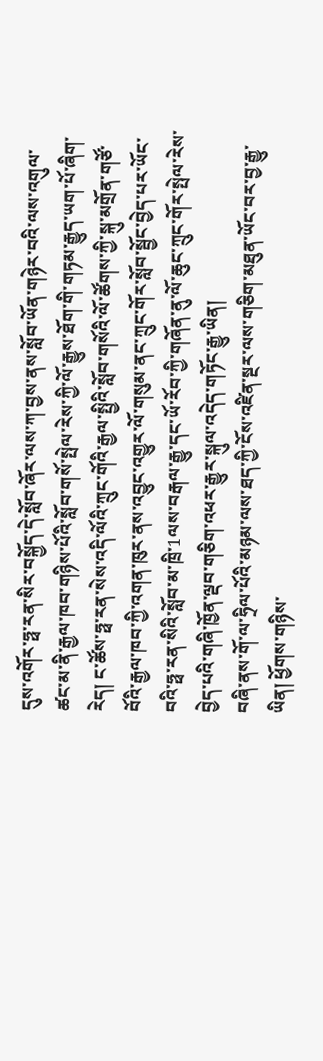དུས་འགོར་ཧྥ་རན་སིར་བསྐྱོད་དེ་སློབ་ཞོར་ལས་ཀ་བྱས་ནས་སློབ་ཡོན་གཉེར་བའི་ལས་འགུལ་ཚང་མ་ནི་རྒྱལ་ཁབ་གཉིས་པོའི་སློབ་གསོ་སྤེལ་རེས་ཀྱི་ལོ་རྒྱུས་ཐོག་གི་གཏམ་རྒྱུད་ཡག་པོ་ཞིག་རེད། ང་ཚོས་ཧྥ་རན་སེས་འདི་ལོའི་ཀྲུང་གོའི་རྒྱལ་སྤྱིའི་སློབ་གསོའི་ལོ་ཚོགས་ཀྱི་སྐུ་མགྲོན་གཙོ་བོའི་རྒྱལ་ཁབ་ཀྱི་འགན་ཁུར་ནས་འབྱུང་འགྱུར་ལོ་གསུམ་ནང་ཀྲུང་གོར་སློབ་སྦྱོང་བྱེད་པར་ཡོང་བའི་ཧྥ་རན་སིའི་སློབ་མ་ཁྲི་1ལས་བརྒལ་རྒྱུ་དང་ཡོ་རོབ་ཀྱི་གཞོན་ནུ་ལོ་ཆུང་ཀྲུང་གོར་སྤེལ་རེས་བྱེད་པའི་གཞི་ཁྱོན་ལྡབ་གཅིག་འཕར་རྒྱུར་སྐུལ་འདེད་གཏོང་རྒྱུ་ཡིན།
བཞི་ནས་གོ་ལ་ཧྲིལ་པོའི་མཉམ་ལས་ཐད་ཀྱི་ངོས་འཛིན་སྔར་ལས་གཅིག་མཐུན་ཡོང་བར་བྱ་རྒྱུ་ཡིན། ཕྱོགས་གཉིས་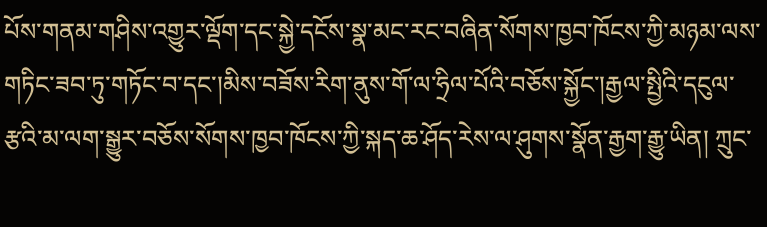པོས་གནམ་གཤིས་འགྱུར་ལྡོག་དང་སྐྱེ་དངོས་སྣ་མང་རང་བཞིན་སོགས་ཁྱབ་ཁོངས་ཀྱི་མཉམ་ལས་གཏིང་ཟབ་ཏུ་གཏོང་བ་དང་།མིས་བཟོས་རིག་ནུས་གོ་ལ་ཧྲིལ་པོའི་བཅོས་སྐྱོང་།རྒྱལ་སྤྱིའི་དངུལ་རྩའི་མ་ལག་སྒྱུར་བཅོས་སོགས་ཁྱབ་ཁོངས་ཀྱི་སྐད་ཆ་ཤོད་རེས་ལ་ཤུགས་སྣོན་རྒྱག་རྒྱུ་ཡིན། ཀྲུང་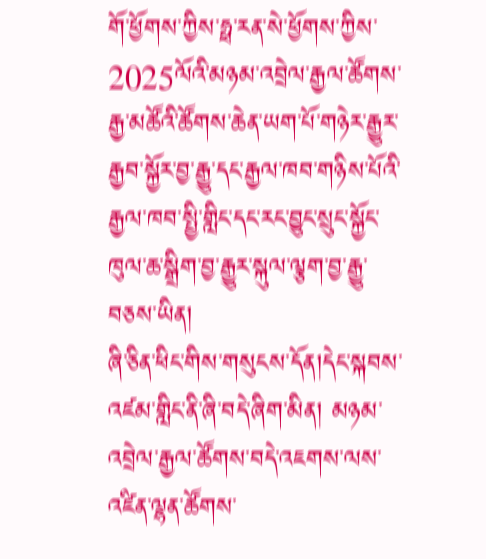གོ་ཕྱོགས་ཀྱིས་ཧྥ་རན་སེ་ཕྱོགས་ཀྱིས་2025ལོའི་མཉམ་འབྲེལ་རྒྱལ་ཚོགས་རྒྱ་མཚོའི་ཚོགས་ཆེན་ཡག་པོ་གཉེར་རྒྱུར་རྒྱབ་སྐྱོར་བྱ་རྒྱུ་དང་རྒྱལ་ཁབ་གཉིས་པོའི་རྒྱལ་ཁབ་སྤྱི་གླིང་དང་རང་བྱུང་སྲུང་སྐྱོང་ཁུལ་ཆ་སྒྲིག་བྱ་རྒྱུར་སྐུལ་ལྕག་བྱ་རྒྱུ་བཅས་ཡིན།
ཞི་ཅིན་ཕིང་གིས་གསུངས་དོན།དེང་སྐབས་འཛམ་གླིང་ནི་ཞི་བདེ་ཞིག་མིན། མཉམ་འབྲེལ་རྒྱལ་ཚོགས་བདེ་འཇགས་ལས་འཛིན་ལྷན་ཚོགས་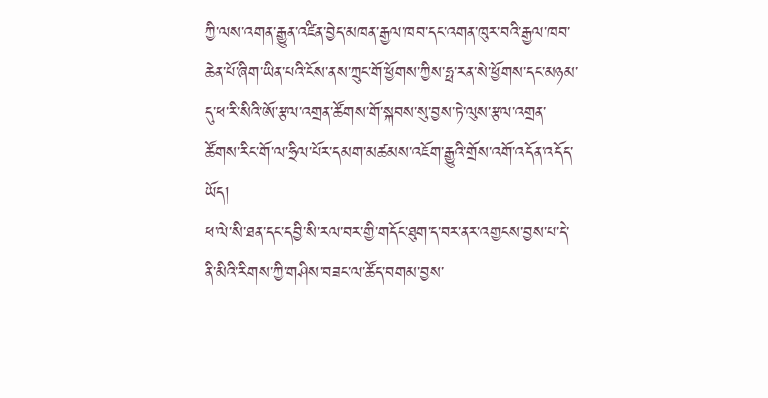ཀྱི་ལས་འགན་རྒྱུན་འཛིན་བྱེད་མཁན་རྒྱལ་ཁབ་དང་འགན་ཁུར་བའི་རྒྱལ་ཁབ་ཆེན་པོ་ཞིག་ཡིན་པའི་ངོས་ནས་ཀྲུང་གོ་ཕྱོགས་ཀྱིས་ཧྥ་རན་སེ་ཕྱོགས་དང་མཉམ་དུ་ཕ་རི་སིའི་ཨོ་རྩལ་འགྲན་ཚོགས་གོ་སྐབས་སུ་བྱས་ཏེ་ལུས་རྩལ་འགྲན་ཚོགས་རིང་གོ་ལ་ཧྲིལ་པོར་དམག་མཚམས་འཇོག་རྒྱུའི་གྲོས་འགོ་འདོན་འདོད་ཡོད།
ཕ་ལེ་སི་ཐན་དང་དབྱི་སི་རལ་བར་གྱི་གདོང་ཐུག་ད་བར་ནར་འགྱངས་བྱས་པ་དེ་ནི་མིའི་རིགས་ཀྱི་གཤིས་བཟང་ལ་ཚོད་བགམ་བྱས་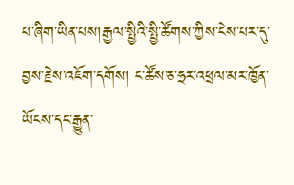པ་ཞིག་ཡིན་པས།རྒྱལ་སྤྱིའི་སྤྱི་ཚོགས་ཀྱིས་ངེས་པར་དུ་བྱས་རྗེས་འཇོག་དགོས། ང་ཚོས་ཅ་ཧྲར་འཕྲལ་མར་ཁྱོན་ཡོངས་དང་རྒྱུན་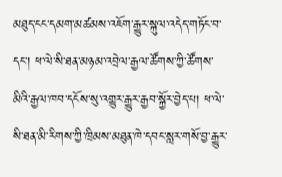མཐུད་ངང་དམག་མཚམས་འཇོག་རྒྱུར་སྐུལ་འདེད་གཏོང་བ་དང་། ཕ་ལེ་སི་ཐན་མཉམ་འབྲེལ་རྒྱལ་ཚོགས་ཀྱི་ཚོགས་མིའི་རྒྱལ་ཁབ་དངོས་སུ་འགྱུར་རྒྱུར་རྒྱབ་སྐྱོར་བྱེད་པ། ཕ་ལེ་སི་ཐན་མི་རིགས་ཀྱི་ཁྲིམས་མཐུན་ཁེ་དབང་སླར་གསོ་བྱ་རྒྱུར་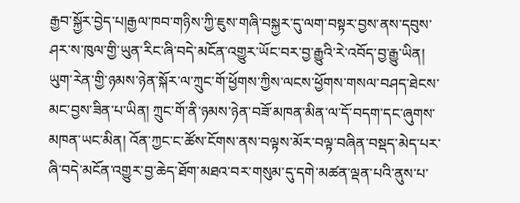རྒྱབ་སྐྱོར་བྱེད་པ།རྒྱལ་ཁབ་གཉིས་ཀྱི་ཇུས་གཞི་བསྐྱར་དུ་ལག་བསྟར་བྱས་ནས་དབུས་ཤར་ས་ཁུལ་གྱི་ཡུན་རིང་ཞི་བདེ་མངོན་འགྱུར་ཡོང་བར་བྱ་རྒྱུའི་རེ་འབོད་བྱ་རྒྱུ་ཡིན།
ཡུག་རེན་གྱི་ཉམས་ཉེན་སྐོར་ལ་ཀྲུང་གོ་ཕྱོགས་ཀྱིས་ལངས་ཕྱོགས་གསལ་བཤད་ཐེངས་མང་བྱས་ཟིན་པ་ཡིན། ཀྲུང་གོ་ནི་ཉམས་ཉེན་བཟོ་མཁན་མིན་ལ་དོ་བདག་དང་ཞུགས་མཁན་ཡང་མིན། འོན་ཀྱང་ང་ཚོས་ངོགས་ནས་བལྟས་མོར་བལྟ་བཞིན་བསྡད་མེད་པར་ཞི་བདེ་མངོན་འགྱུར་བྱ་ཆེད་ཐོག་མཐའ་བར་གསུམ་དུ་དགེ་མཚན་ལྡན་པའི་ནུས་པ་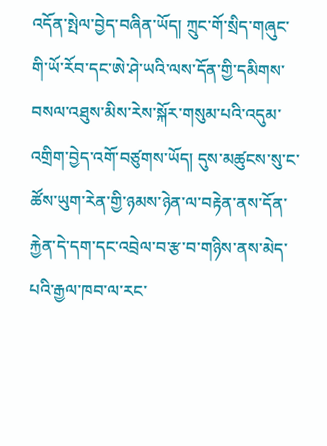འདོན་སྤེལ་བྱེད་བཞིན་ཡོད། ཀྲུང་གོ་སྲིད་གཞུང་གི་ཡོ་རོབ་དང་ཨེ་ཤེ་ཡའི་ལས་དོན་གྱི་དམིགས་བསལ་འཐུས་མིས་རེས་སྐོར་གསུམ་པའི་འདུམ་འགྲིག་བྱེད་འགོ་བཙུགས་ཡོད། དུས་མཚུངས་སུ་ང་ཚོས་ཡུག་རེན་གྱི་ཉམས་ཉེན་ལ་བརྟེན་ནས་དོན་རྐྱེན་དེ་དག་དང་འབྲེལ་བ་རྩ་བ་གཉིས་ནས་མེད་པའི་རྒྱལ་ཁབ་ལ་རང་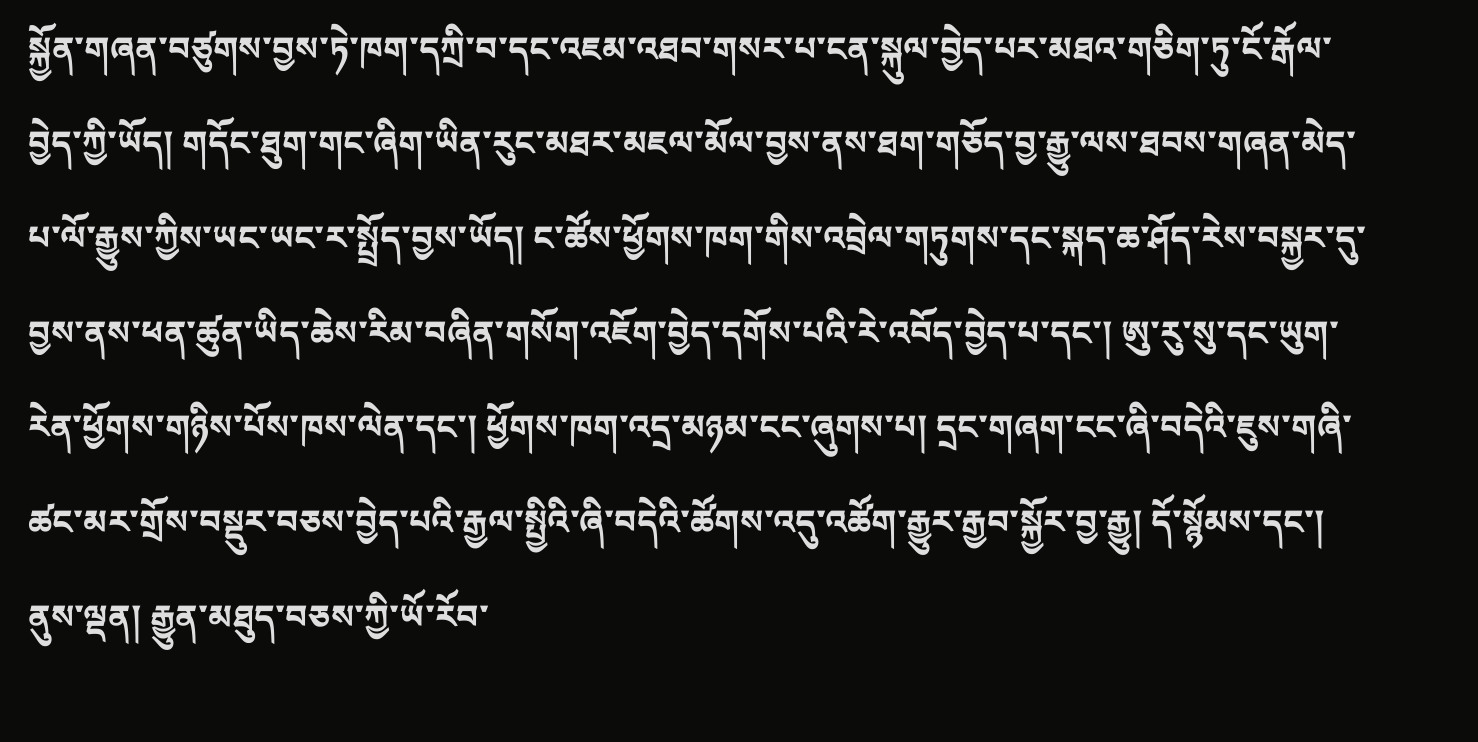སྐྱོན་གཞན་བཙུགས་བྱས་ཏེ་ཁག་དཀྲི་བ་དང་འཇམ་འཐབ་གསར་པ་ངན་སྐུལ་བྱེད་པར་མཐའ་གཅིག་ཏུ་ངོ་རྒོལ་བྱེད་ཀྱི་ཡོད། གདོང་ཐུག་གང་ཞིག་ཡིན་རུང་མཐར་མཇལ་མོལ་བྱས་ནས་ཐག་གཅོད་བྱ་རྒྱུ་ལས་ཐབས་གཞན་མེད་པ་ལོ་རྒྱུས་ཀྱིས་ཡང་ཡང་ར་སྤྲོད་བྱས་ཡོད། ང་ཚོས་ཕྱོགས་ཁག་གིས་འབྲེལ་གཏུགས་དང་སྐད་ཆ་ཤོད་རེས་བསྐྱར་དུ་བྱས་ནས་ཕན་ཚུན་ཡིད་ཆེས་རིམ་བཞིན་གསོག་འཇོག་བྱེད་དགོས་པའི་རེ་འབོད་བྱེད་པ་དང་། ཨུ་རུ་སུ་དང་ཡུག་རེན་ཕྱོགས་གཉིས་པོས་ཁས་ལེན་དང་། ཕྱོགས་ཁག་འདྲ་མཉམ་ངང་ཞུགས་པ། དྲང་གཞག་ངང་ཞི་བདེའི་ཇུས་གཞི་ཚང་མར་གྲོས་བསྡུར་བཅས་བྱེད་པའི་རྒྱལ་སྤྱིའི་ཞི་བདེའི་ཚོགས་འདུ་འཚོག་རྒྱུར་རྒྱབ་སྐྱོར་བྱ་རྒྱུ། དོ་སྙོམས་དང་། ནུས་ལྡན། རྒྱུན་མཐུད་བཅས་ཀྱི་ཡོ་རོབ་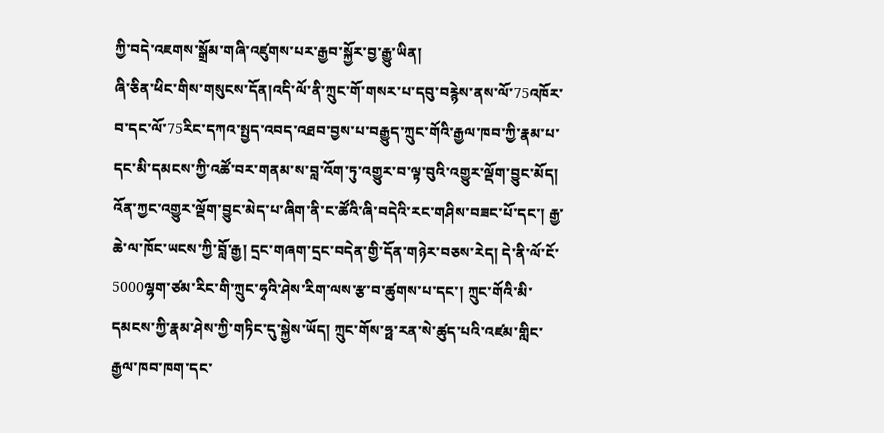ཀྱི་བདེ་འཇགས་སྒྲོམ་གཞི་འཛུགས་པར་རྒྱབ་སྐྱོར་བྱ་རྒྱུ་ཡིན།
ཞི་ཅིན་ཕིང་གིས་གསུངས་དོན།འདི་ལོ་ནི་ཀྲུང་གོ་གསར་པ་དབུ་བརྙེས་ནས་ལོ་75འཁོར་བ་དང་ལོ་75རིང་དཀའ་སྤྱད་འབད་འཐབ་བྱས་པ་བརྒྱུད་ཀྲུང་གོའི་རྒྱལ་ཁབ་ཀྱི་རྣམ་པ་དང་མི་དམངས་ཀྱི་འཚོ་བར་གནམ་ས་བླ་འོག་ཏུ་འགྱུར་བ་ལྟ་བུའི་འགྱུར་ལྡོག་བྱུང་མོད། འོན་ཀྱང་འགྱུར་ལྡོག་བྱུང་མེད་པ་ཞིག་ནི་ང་ཚོའི་ཞི་བདེའི་རང་གཤིས་བཟང་པོ་དང་། རྒྱ་ཆེ་ལ་ཁོང་ཡངས་ཀྱི་བློ་རྒྱ། དྲང་གཞག་དྲང་བདེན་གྱི་དོན་གཉེར་བཅས་རེད། དེ་ནི་ལོ་ངོ་5000ལྷག་ཙམ་རིང་གི་ཀྲུང་ཧྭའི་ཤེས་རིག་ལས་རྩ་བ་ཚུགས་པ་དང་། ཀྲུང་གོའི་མི་དམངས་ཀྱི་རྣམ་ཤེས་ཀྱི་གཏིང་དུ་སྐྱེས་ཡོད། ཀྲུང་གོས་ཧྥ་རན་སེ་ཚུད་པའི་འཛམ་གླིང་རྒྱལ་ཁབ་ཁག་དང་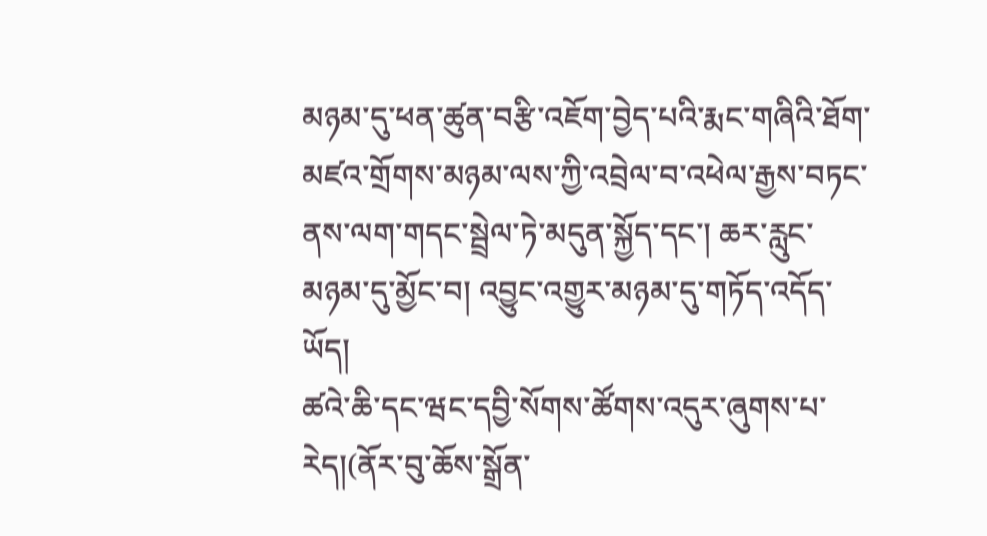མཉམ་དུ་ཕན་ཚུན་བརྩི་འཇོག་བྱེད་པའི་རྨང་གཞིའི་ཐོག་མཛའ་གྲོགས་མཉམ་ལས་ཀྱི་འབྲེལ་བ་འཕེལ་རྒྱས་བཏང་ནས་ལག་གདང་སྦྲེལ་ཏེ་མདུན་སྐྱོད་དང་། ཆར་རླུང་མཉམ་དུ་མྱོང་བ། འབྱུང་འགྱུར་མཉམ་དུ་གཏོད་འདོད་ཡོད།
ཚའེ་ཆི་དང་ཝང་དབྱི་སོགས་ཚོགས་འདུར་ཞུགས་པ་རེད།(ནོར་བུ་ཆོས་སྒྲོན་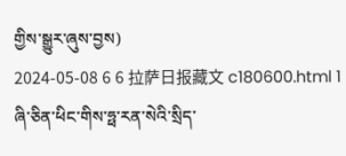གྱིས་སྒྱུར་ཞུས་བྱས)
2024-05-08 6 6 拉萨日报藏文 c180600.html 1 ཞི་ཅིན་ཕིང་གིས་ཧྥ་རན་སེའི་སྲིད་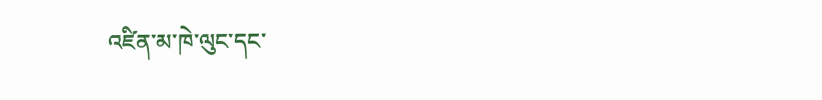འཛིན་མ་ཁེ་ལུང་དང་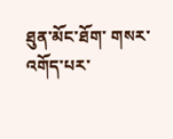ཐུན་མོང་ཐོག་ གསར་འགོད་པར་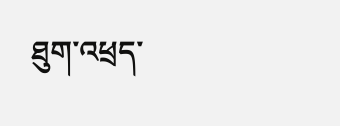ཐུག་འཕྲད་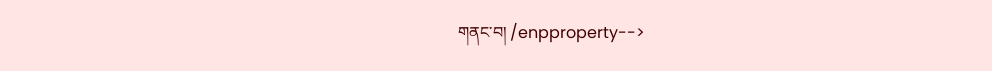གནང་བ། /enpproperty-->